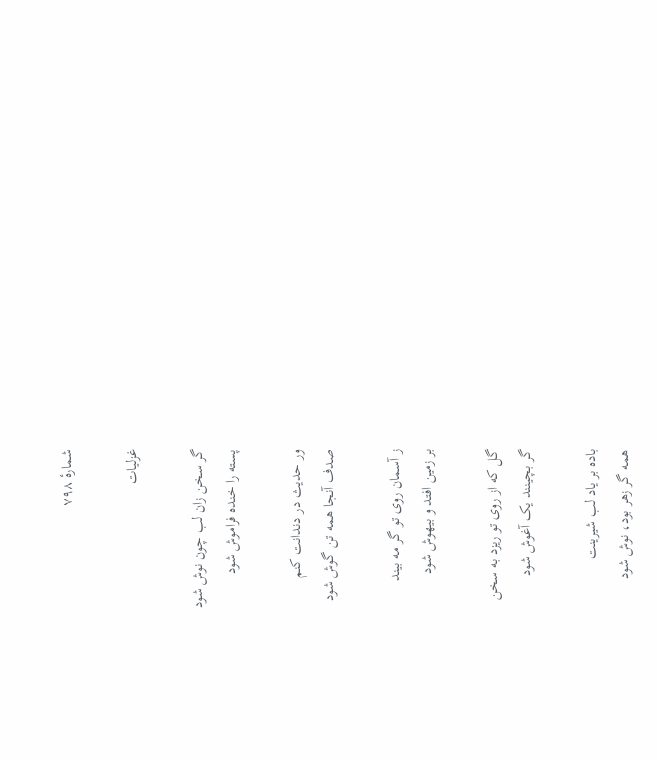شمارهٔ ۷۹۸

غزلیات

گر سخن زان لب چون نوش شود
پسته را خنده فراموش شود

ور حدیث در دندانت کنم
صدف آنجا همه تن گوش شود

ز آسمان روی تو گر مه بیند
بر زمین افتد و بیهوش شود

گل که از روی تو ریزد به سخن
گر بچینند یک آغوش شود

باده بر یاد لب شیرینت
همه گر زهر بود، نوش شود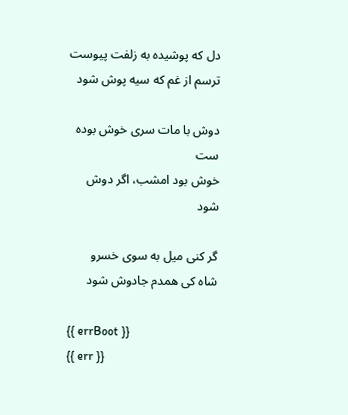دل که پوشیده به زلفت پیوست
ترسم از غم که سیه پوش شود

دوش با مات سری خوش بوده ست
خوش بود امشب، اگر دوش شود

گر کنی میل به سوی خسرو
شاه کی همدم جادوش شود

{{ errBoot }}
{{ err }}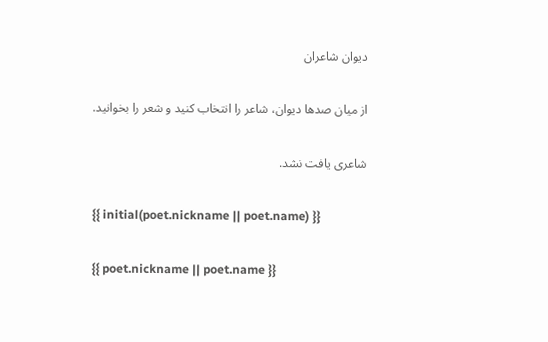دیوان شاعران

از میان صدها دیوان، شاعر را انتخاب کنید و شعر را بخوانید.

شاعری یافت نشد.

{{ initial(poet.nickname || poet.name) }}

{{ poet.nickname || poet.name }}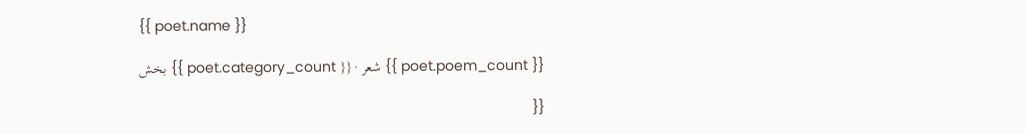{{ poet.name }}

{{ poet.poem_count }} شعر · {{ poet.category_count }} بخش

{{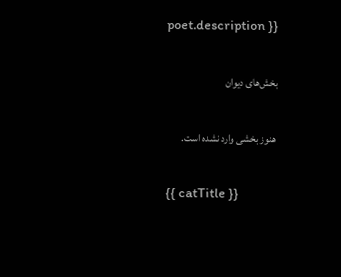poet.description }}

بخش‌های دیوان

هنوز بخشی وارد نشده است.

{{ catTitle }}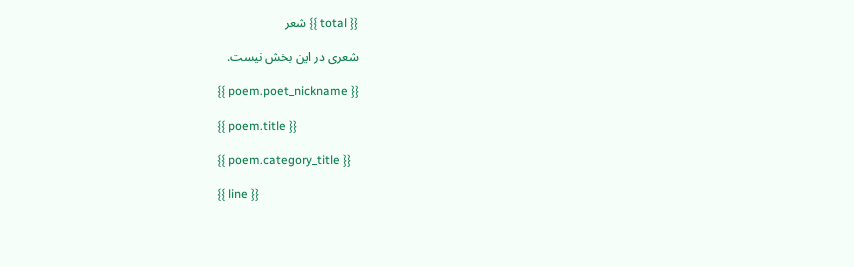{{ total }} شعر

شعری در این بخش نیست.

{{ poem.poet_nickname }}

{{ poem.title }}

{{ poem.category_title }}

{{ line }}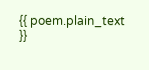{{ poem.plain_text }}